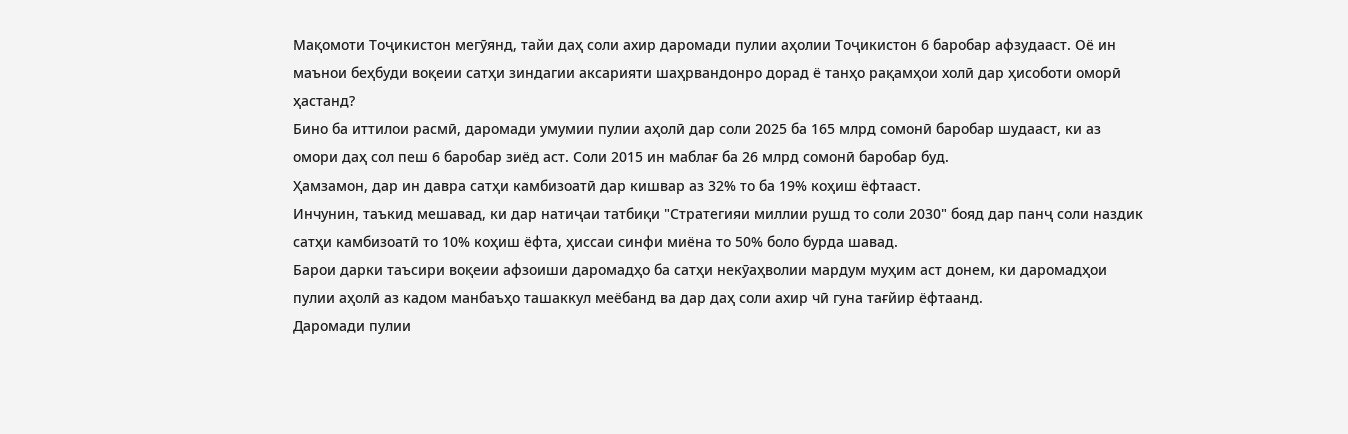Мақомоти Тоҷикистон мегӯянд, тайи даҳ соли ахир даромади пулии аҳолии Тоҷикистон 6 баробар афзудааст. Оё ин маънои беҳбуди воқеии сатҳи зиндагии аксарияти шаҳрвандонро дорад ё танҳо рақамҳои холӣ дар ҳисоботи оморӣ ҳастанд?
Бино ба иттилои расмӣ, даромади умумии пулии аҳолӣ дар соли 2025 ба 165 млрд сомонӣ баробар шудааст, ки аз омори даҳ сол пеш 6 баробар зиёд аст. Соли 2015 ин маблағ ба 26 млрд сомонӣ баробар буд.
Ҳамзамон, дар ин давра сатҳи камбизоатӣ дар кишвар аз 32% то ба 19% коҳиш ёфтааст.
Инчунин, таъкид мешавад, ки дар натиҷаи татбиқи "Стратегияи миллии рушд то соли 2030" бояд дар панҷ соли наздик сатҳи камбизоатӣ то 10% коҳиш ёфта, ҳиссаи синфи миёна то 50% боло бурда шавад.
Барои дарки таъсири воқеии афзоиши даромадҳо ба сатҳи некӯаҳволии мардум муҳим аст донем, ки даромадҳои пулии аҳолӣ аз кадом манбаъҳо ташаккул меёбанд ва дар даҳ соли ахир чӣ гуна тағйир ёфтаанд.
Даромади пулии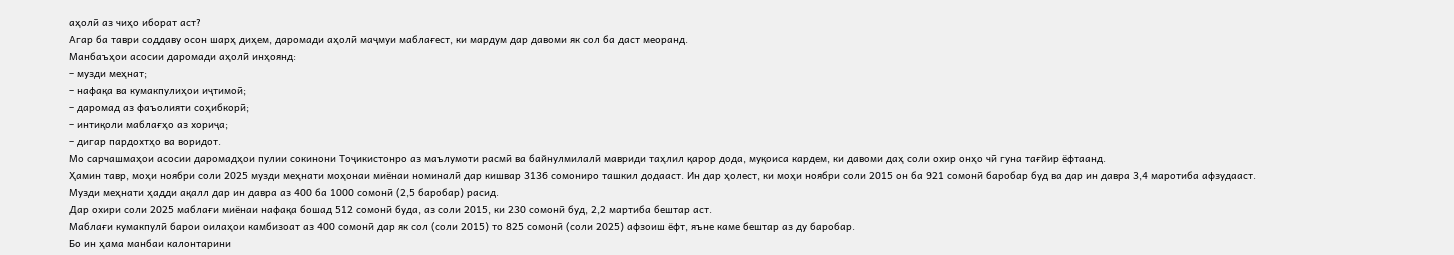аҳолӣ аз чиҳо иборат аст?
Агар ба таври соддаву осон шарҳ диҳем, даромади аҳолӣ маҷмуи маблағест, ки мардум дар давоми як сол ба даст меоранд.
Манбаъҳои асосии даромади аҳолӣ инҳоянд:
– музди меҳнат;
– нафақа ва кумакпулиҳои иҷтимоӣ;
– даромад аз фаъолияти соҳибкорӣ;
– интиқоли маблағҳо аз хориҷа;
– дигар пардохтҳо ва воридот.
Мо сарчашмаҳои асосии даромадҳои пулии сокинони Тоҷикистонро аз маълумоти расмӣ ва байнулмилалӣ мавриди таҳлил қарор дода, муқоиса кардем, ки давоми даҳ соли охир онҳо чӣ гуна тағйир ёфтаанд.
Ҳамин тавр, моҳи ноябри соли 2025 музди меҳнати моҳонаи миёнаи номиналӣ дар кишвар 3136 сомониро ташкил додааст. Ин дар ҳолест, ки моҳи ноябри соли 2015 он ба 921 сомонӣ баробар буд ва дар ин давра 3,4 маротиба афзудааст.
Музди меҳнати ҳадди ақалл дар ин давра аз 400 ба 1000 сомонӣ (2,5 баробар) расид.
Дар охири соли 2025 маблағи миёнаи нафақа бошад 512 сомонӣ буда, аз соли 2015, ки 230 сомонӣ буд, 2,2 мартиба бештар аст.
Маблағи кумакпулӣ барои оилаҳои камбизоат аз 400 сомонӣ дар як сол (соли 2015) то 825 сомонӣ (соли 2025) афзоиш ёфт, яъне каме бештар аз ду баробар.
Бо ин ҳама манбаи калонтарини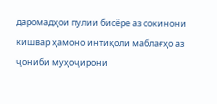даромадҳои пулии бисёре аз сокинони кишвар ҳамоно интиқоли маблағҳо аз ҷониби муҳоҷирони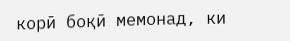корӣ боқӣ мемонад, ки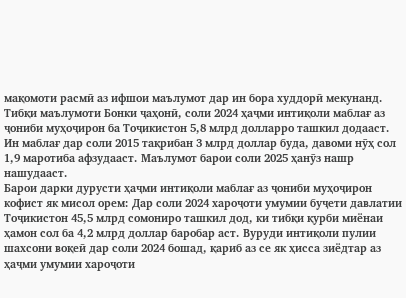мақомоти расмӣ аз ифшои маълумот дар ин бора худдорӣ мекунанд. Тибқи маълумоти Бонки ҷаҳонӣ, соли 2024 ҳаҷми интиқоли маблағ аз ҷониби муҳоҷирон ба Тоҷикистон 5,8 млрд долларро ташкил додааст. Ин маблағ дар соли 2015 тақрибан 3 млрд доллар буда, давоми нӯҳ сол 1,9 маротиба афзудааст. Маълумот барои соли 2025 ҳанӯз нашр нашудааст.
Барои дарки дурусти ҳаҷми интиқоли маблағ аз ҷониби муҳоҷирон кофист як мисол орем: Дар соли 2024 хароҷоти умумии буҷети давлатии Тоҷикистон 45,5 млрд сомониро ташкил дод, ки тибқи қурби миёнаи ҳамон сол ба 4,2 млрд доллар баробар аст. Вуруди интиқоли пулии шахсони воқеӣ дар соли 2024 бошад, қариб аз се як ҳисса зиёдтар аз ҳаҷми умумии хароҷоти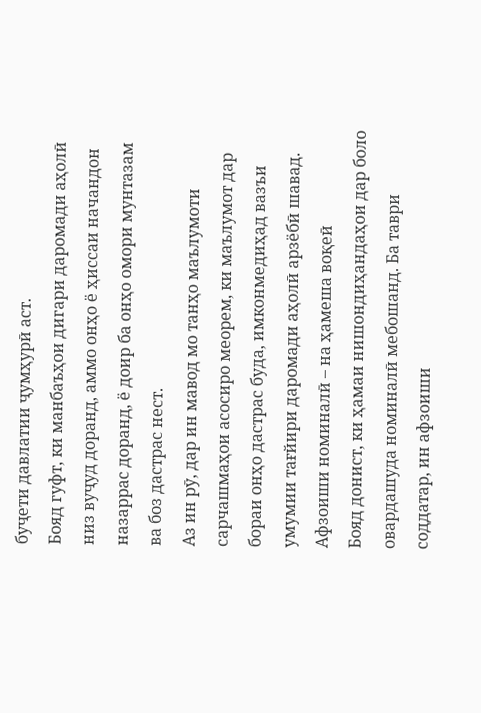буҷети давлатии ҷумҳурӣ аст.
Бояд гуфт, ки манбаъҳои дигари даромади аҳолӣ низ вуҷуд доранд, аммо онҳо ё ҳиссаи начандон назаррас доранд, ё доир ба онҳо омори мунтазам ва боз дастрас нест.
Аз ин рӯ, дар ин мавод мо танҳо маълумоти сарчашмаҳои асосиро меорем, ки маълумот дар бораи онҳо дастрас буда, имконмедиҳад вазъи умумии тағйири даромади аҳолӣ арзёбӣ шавад.
Афзоиши номиналӣ – на ҳамеша воқеӣ
Бояд донист, ки ҳамаи нишондиҳандаҳои дар боло овардашуда номиналӣ мебошанд. Ба таври соддатар, ин афзоиши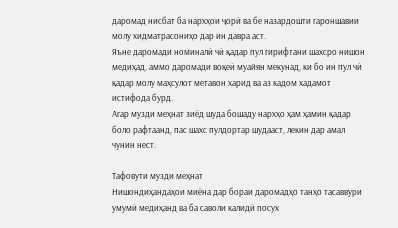даромад нисбат ба нархҳои ҷорӣ ва бе назардошти гароншавии молу хидматрасониҳо дар ин давра аст.
Яъне даромади номиналӣ чӣ қадар пул гирифтани шахсро нишон медиҳад, аммо даромади воқеӣ муайян мекунад, ки бо ин пул чӣ қадар молу маҳсулот метавон харид ва аз кадом хадамот истифода бурд.
Агар музди меҳнат зиёд шуда бошаду нархҳо ҳам ҳамин қадар боло рафтаанд, пас шахс пулдортар шудааст, лекин дар амал чунин нест.

Тафовути музди меҳнат
Нишондиҳандаҳои миёна дар бораи даромадҳо танҳо тасаввури умумӣ медиҳанд ва ба саволи калидӣ посух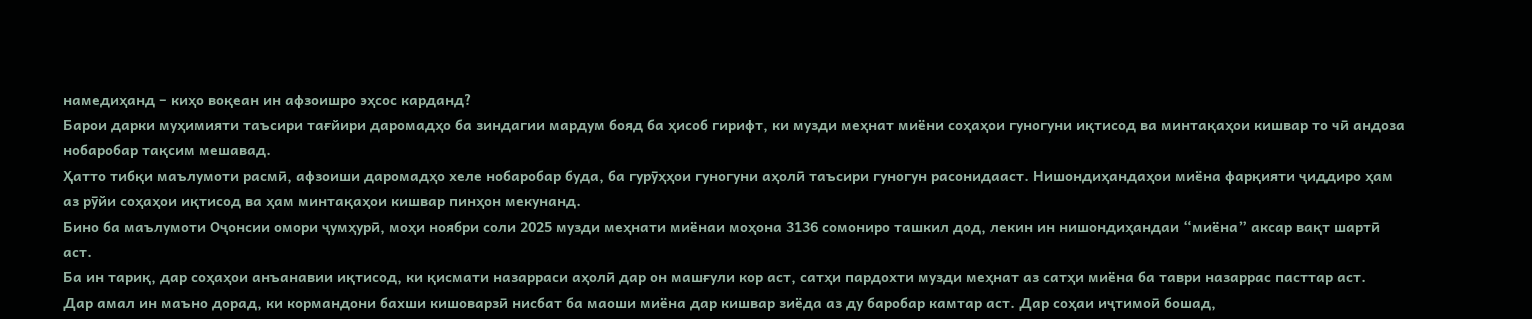намедиҳанд – киҳо воқеан ин афзоишро эҳсос карданд?
Барои дарки муҳимияти таъсири тағйири даромадҳо ба зиндагии мардум бояд ба ҳисоб гирифт, ки музди меҳнат миёни соҳаҳои гуногуни иқтисод ва минтақаҳои кишвар то чӣ андоза нобаробар тақсим мешавад.
Ҳатто тибқи маълумоти расмӣ, афзоиши даромадҳо хеле нобаробар буда, ба гурӯҳҳои гуногуни аҳолӣ таъсири гуногун расонидааст. Нишондиҳандаҳои миёна фарқияти ҷиддиро ҳам аз рӯйи соҳаҳои иқтисод ва ҳам минтақаҳои кишвар пинҳон мекунанд.
Бино ба маълумоти Оҷонсии омори ҷумҳурӣ, моҳи ноябри соли 2025 музди меҳнати миёнаи моҳона 3136 сомониро ташкил дод, лекин ин нишондиҳандаи “миёна” аксар вақт шартӣ аст.
Ба ин тариқ, дар соҳаҳои анъанавии иқтисод, ки қисмати назарраси аҳолӣ дар он машғули кор аст, сатҳи пардохти музди меҳнат аз сатҳи миёна ба таври назаррас пасттар аст.
Дар амал ин маъно дорад, ки кормандони бахши кишоварзӣ нисбат ба маоши миёна дар кишвар зиёда аз ду баробар камтар аст. Дар соҳаи иҷтимоӣ бошад,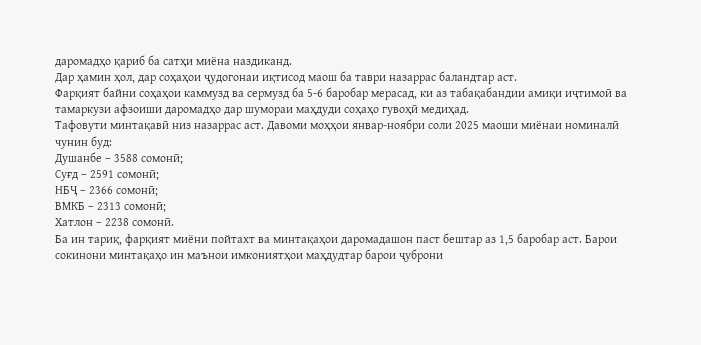даромадҳо қариб ба сатҳи миёна наздиканд.
Дар ҳамин ҳол, дар соҳаҳои ҷудогонаи иқтисод маош ба таври назаррас баландтар аст.
Фарқият байни соҳаҳои каммузд ва сермузд ба 5-6 баробар мерасад, ки аз табақабандии амиқи иҷтимоӣ ва тамаркузи афзоиши даромадҳо дар шумораи маҳдуди соҳаҳо гувоҳӣ медиҳад.
Тафовути минтақавӣ низ назаррас аст. Давоми моҳҳои январ-ноябри соли 2025 маоши миёнаи номиналӣ чунин буд:
Душанбе – 3588 сомонӣ;
Суғд – 2591 сомонӣ;
НБҶ – 2366 сомонӣ;
ВМКБ – 2313 сомонӣ;
Хатлон – 2238 сомонӣ.
Ба ин тариқ, фарқият миёни пойтахт ва минтақаҳои даромадашон паст бештар аз 1,5 баробар аст. Барои сокинони минтақаҳо ин маънои имкониятҳои маҳдудтар барои ҷуброни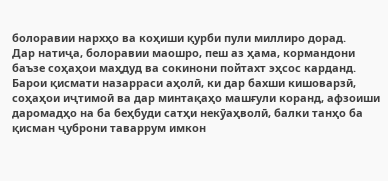болоравии нархҳо ва коҳиши қурби пули миллиро дорад.
Дар натиҷа, болоравии маошро, пеш аз ҳама, кормандони баъзе соҳаҳои маҳдуд ва сокинони пойтахт эҳсос карданд. Барои қисмати назарраси аҳолӣ, ки дар бахши кишоварзӣ, соҳаҳои иҷтимоӣ ва дар минтақаҳо машғули коранд, афзоиши даромадҳо на ба беҳбуди сатҳи некӯаҳволӣ, балки танҳо ба қисман ҷуброни таваррум имкон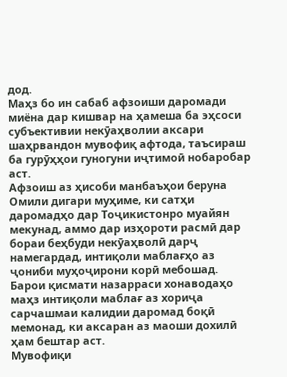дод.
Маҳз бо ин сабаб афзоиши даромади миёна дар кишвар на ҳамеша ба эҳсоси субъективии некӯаҳволии аксари шаҳрвандон мувофиқ афтода, таъсираш ба гурӯҳҳои гуногуни иҷтимоӣ нобаробар аст.
Афзоиш аз ҳисоби манбаъҳои беруна
Омили дигари муҳиме, ки сатҳи даромадҳо дар Тоҷикистонро муайян мекунад, аммо дар изҳороти расмӣ дар бораи беҳбуди некӯаҳволӣ дарҷ намегардад, интиқоли маблағҳо аз ҷониби муҳоҷирони корӣ мебошад.
Барои қисмати назарраси хонаводаҳо маҳз интиқоли маблағ аз хориҷа сарчашмаи калидии даромад боқӣ мемонад, ки аксаран аз маоши дохилӣ ҳам бештар аст.
Мувофиқи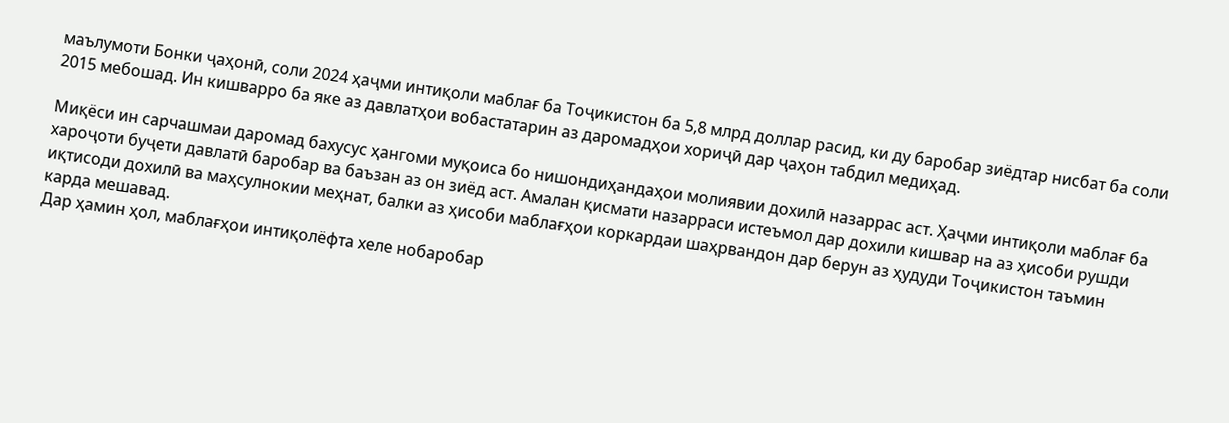маълумоти Бонки ҷаҳонӣ, соли 2024 ҳаҷми интиқоли маблағ ба Тоҷикистон ба 5,8 млрд доллар расид, ки ду баробар зиёдтар нисбат ба соли 2015 мебошад. Ин кишварро ба яке аз давлатҳои вобастатарин аз даромадҳои хориҷӣ дар ҷаҳон табдил медиҳад.

Миқёси ин сарчашмаи даромад бахусус ҳангоми муқоиса бо нишондиҳандаҳои молиявии дохилӣ назаррас аст. Ҳаҷми интиқоли маблағ ба хароҷоти буҷети давлатӣ баробар ва баъзан аз он зиёд аст. Амалан қисмати назарраси истеъмол дар дохили кишвар на аз ҳисоби рушди иқтисоди дохилӣ ва маҳсулнокии меҳнат, балки аз ҳисоби маблағҳои коркардаи шаҳрвандон дар берун аз ҳудуди Тоҷикистон таъмин карда мешавад.
Дар ҳамин ҳол, маблағҳои интиқолёфта хеле нобаробар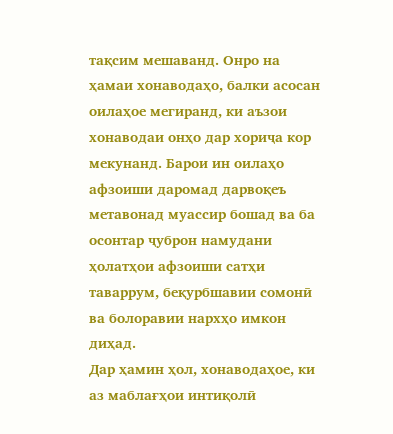тақсим мешаванд. Онро на ҳамаи хонаводаҳо, балки асосан оилаҳое мегиранд, ки аъзои хонаводаи онҳо дар хориҷа кор мекунанд. Барои ин оилаҳо афзоиши даромад дарвоқеъ метавонад муассир бошад ва ба осонтар ҷуброн намудани ҳолатҳои афзоиши сатҳи таваррум, беқурбшавии сомонӣ ва болоравии нархҳо имкон диҳад.
Дар ҳамин ҳол, хонаводаҳое, ки аз маблағҳои интиқолӣ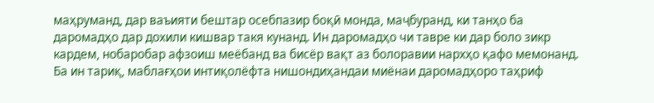маҳруманд, дар ваъияти бештар осебпазир боқӣ монда, маҷбуранд, ки танҳо ба даромадҳо дар дохили кишвар такя кунанд. Ин даромадҳо чи тавре ки дар боло зикр кардем, нобаробар афзоиш меёбанд ва бисёр вақт аз болоравии нархҳо қафо мемонанд.
Ба ин тариқ, маблағҳои интиқолёфта нишондиҳандаи миёнаи даромадҳоро таҳриф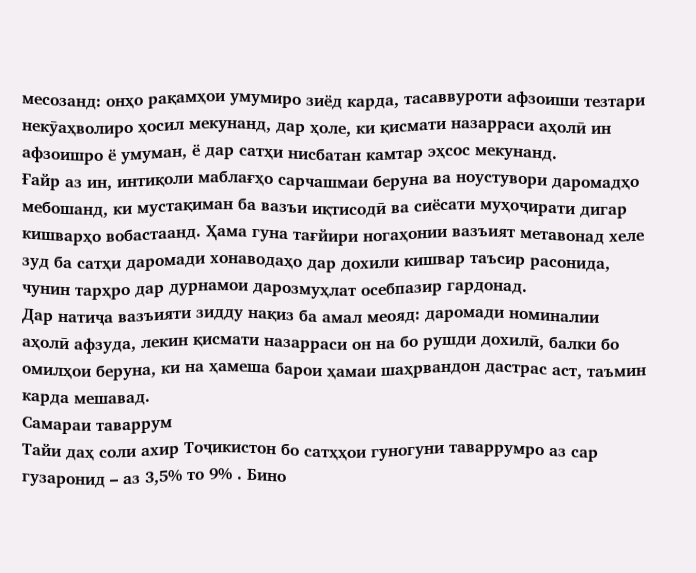месозанд: онҳо рақамҳои умумиро зиёд карда, тасаввуроти афзоиши тезтари некӯаҳволиро ҳосил мекунанд, дар ҳоле, ки қисмати назарраси аҳолӣ ин афзоишро ё умуман, ё дар сатҳи нисбатан камтар эҳсос мекунанд.
Ғайр аз ин, интиқоли маблағҳо сарчашмаи беруна ва ноустувори даромадҳо мебошанд, ки мустақиман ба вазъи иқтисодӣ ва сиёсати муҳоҷирати дигар кишварҳо вобастаанд. Ҳама гуна тағйири ногаҳонии вазъият метавонад хеле зуд ба сатҳи даромади хонаводаҳо дар дохили кишвар таъсир расонида, чунин тарҳро дар дурнамои дарозмуҳлат осебпазир гардонад.
Дар натиҷа вазъияти зидду нақиз ба амал меояд: даромади номиналии аҳолӣ афзуда, лекин қисмати назарраси он на бо рушди дохилӣ, балки бо омилҳои беруна, ки на ҳамеша барои ҳамаи шаҳрвандон дастрас аст, таъмин карда мешавад.
Самараи таваррум
Тайи даҳ соли ахир Тоҷикистон бо сатҳҳои гуногуни таваррумро аз сар гузаронид – аз 3,5% то 9% . Бино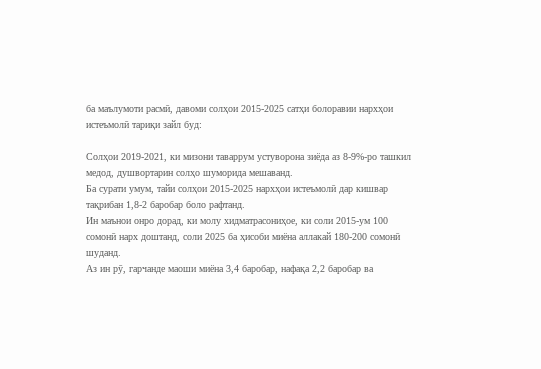ба маълумоти расмӣ, давоми солҳои 2015-2025 сатҳи болоравии нархҳои истеъмолӣ тариқи зайл буд:

Солҳои 2019-2021, ки мизони таваррум устуворона зиёда аз 8-9%-ро ташкил медод, душвортарин солҳо шуморида мешаванд.
Ба сурати умум, тайи солҳои 2015-2025 нархҳои истеъмолӣ дар кишвар тақрибан 1,8-2 баробар боло рафтанд.
Ин маънои онро дорад, ки молу хидматрасониҳое, ки соли 2015-ум 100 сомонӣ нарх доштанд, соли 2025 ба ҳисоби миёна аллакай 180-200 сомонӣ шуданд.
Аз ин рӯ, гарчанде маоши миёна 3,4 баробар, нафақа 2,2 баробар ва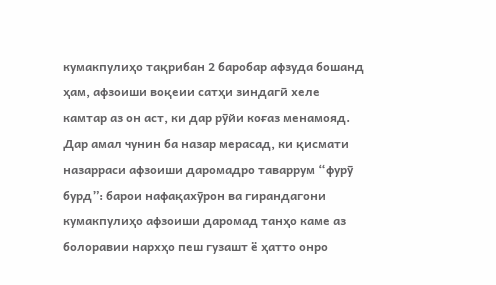кумакпулиҳо тақрибан 2 баробар афзуда бошанд ҳам, афзоиши воқеии сатҳи зиндагӣ хеле камтар аз он аст, ки дар рӯйи коғаз менамояд.
Дар амал чунин ба назар мерасад, ки қисмати назарраси афзоиши даромадро таваррум “фурӯ бурд”: барои нафақахӯрон ва гирандагони кумакпулиҳо афзоиши даромад танҳо каме аз болоравии нархҳо пеш гузашт ё ҳатто онро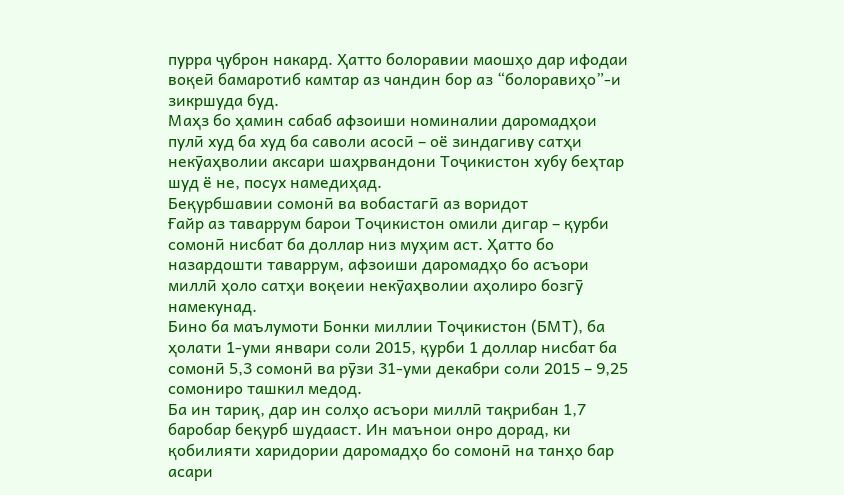пурра ҷуброн накард. Ҳатто болоравии маошҳо дар ифодаи воқеӣ бамаротиб камтар аз чандин бор аз “болоравиҳо”-и зикршуда буд.
Маҳз бо ҳамин сабаб афзоиши номиналии даромадҳои пулӣ худ ба худ ба саволи асосӣ – оё зиндагиву сатҳи некӯаҳволии аксари шаҳрвандони Тоҷикистон хубу беҳтар шуд ё не, посух намедиҳад.
Беқурбшавии сомонӣ ва вобастагӣ аз воридот
Ғайр аз таваррум барои Тоҷикистон омили дигар – қурби сомонӣ нисбат ба доллар низ муҳим аст. Ҳатто бо назардошти таваррум, афзоиши даромадҳо бо асъори миллӣ ҳоло сатҳи воқеии некӯаҳволии аҳолиро бозгӯ намекунад.
Бино ба маълумоти Бонки миллии Тоҷикистон (БМТ), ба ҳолати 1-уми январи соли 2015, қурби 1 доллар нисбат ба сомонӣ 5,3 сомонӣ ва рӯзи 31-уми декабри соли 2015 – 9,25 сомониро ташкил медод.
Ба ин тариқ, дар ин солҳо асъори миллӣ тақрибан 1,7 баробар беқурб шудааст. Ин маънои онро дорад, ки қобилияти харидории даромадҳо бо сомонӣ на танҳо бар асари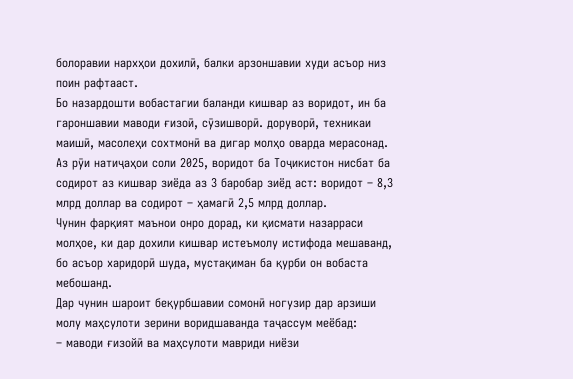болоравии нархҳои дохилӣ, балки арзоншавии худи асъор низ поин рафтааст.
Бо назардошти вобастагии баланди кишвар аз воридот, ин ба гароншавии маводи ғизоӣ, сӯзишворӣ. доруворӣ, техникаи маишӣ, масолеҳи сохтмонӣ ва дигар молҳо оварда мерасонад.
Аз рӯи натиҷаҳои соли 2025, воридот ба Тоҷикистон нисбат ба содирот аз кишвар зиёда аз 3 баробар зиёд аст: воридот – 8,3 млрд доллар ва содирот – ҳамагӣ 2,5 млрд доллар.
Чунин фарқият маънои онро дорад, ки қисмати назарраси молҳое, ки дар дохили кишвар истеъмолу истифода мешаванд, бо асъор харидорӣ шуда, мустақиман ба қурби он вобаста мебошанд.
Дар чунин шароит беқурбшавии сомонӣ ногузир дар арзиши молу маҳсулоти зерини воридшаванда таҷассум меёбад:
– маводи ғизойӣ ва маҳсулоти мавриди ниёзи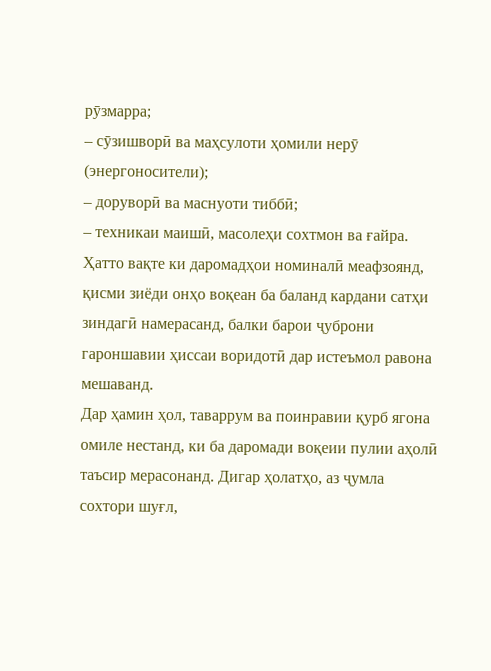рӯзмарра;
– сӯзишворӣ ва маҳсулоти ҳомили нерӯ (энергоносители);
– доруворӣ ва маснуоти тиббӣ;
– техникаи маишӣ, масолеҳи сохтмон ва ғайра.
Ҳатто вақте ки даромадҳои номиналӣ меафзоянд, қисми зиёди онҳо воқеан ба баланд кардани сатҳи зиндагӣ намерасанд, балки барои ҷуброни гароншавии ҳиссаи воридотӣ дар истеъмол равона мешаванд.
Дар ҳамин ҳол, таваррум ва поинравии қурб ягона омиле нестанд, ки ба даромади воқеии пулии аҳолӣ таъсир мерасонанд. Дигар ҳолатҳо, аз ҷумла сохтори шуғл,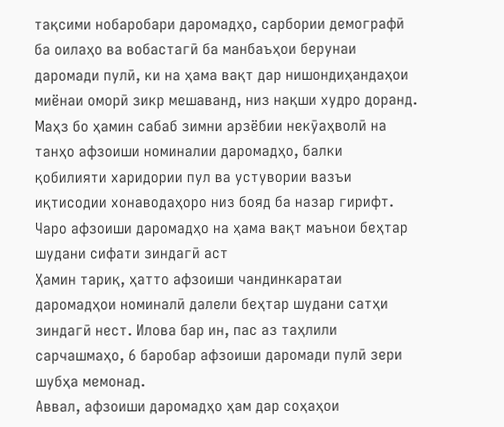тақсими нобаробари даромадҳо, сарбории демографӣ ба оилаҳо ва вобастагӣ ба манбаъҳои берунаи даромади пулӣ, ки на ҳама вақт дар нишондиҳандаҳои миёнаи оморӣ зикр мешаванд, низ нақши худро доранд.
Маҳз бо ҳамин сабаб зимни арзёбии некӯаҳволӣ на танҳо афзоиши номиналии даромадҳо, балки қобилияти харидории пул ва устувории вазъи иқтисодии хонаводаҳоро низ бояд ба назар гирифт.
Чаро афзоиши даромадҳо на ҳама вақт маънои беҳтар шудани сифати зиндагӣ аст
Ҳамин тариқ, ҳатто афзоиши чандинкаратаи даромадҳои номиналӣ далели беҳтар шудани сатҳи зиндагӣ нест. Илова бар ин, пас аз таҳлили сарчашмаҳо, 6 баробар афзоиши даромади пулӣ зери шубҳа мемонад.
Аввал, афзоиши даромадҳо ҳам дар соҳаҳои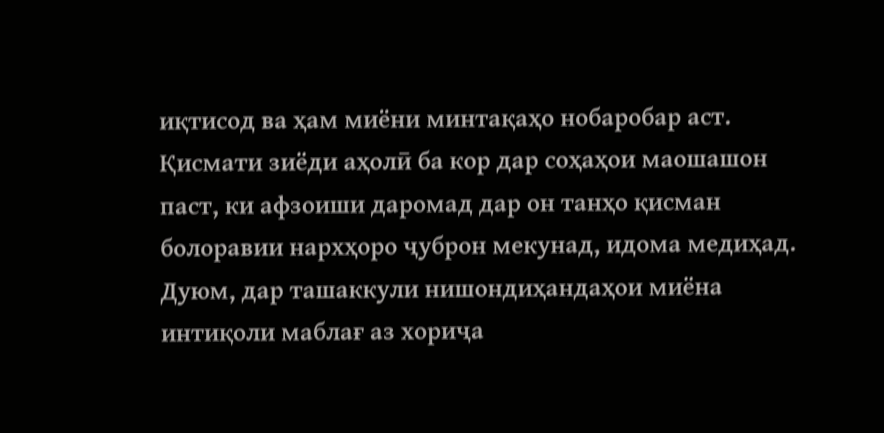иқтисод ва ҳам миёни минтақаҳо нобаробар аст. Қисмати зиёди аҳолӣ ба кор дар соҳаҳои маошашон паст, ки афзоиши даромад дар он танҳо қисман болоравии нархҳоро ҷуброн мекунад, идома медиҳад.
Дуюм, дар ташаккули нишондиҳандаҳои миёна интиқоли маблағ аз хориҷа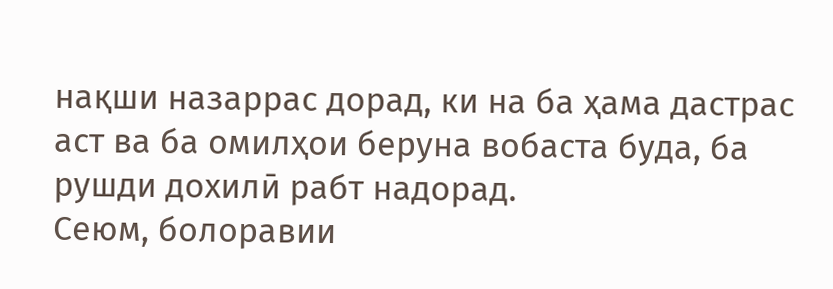нақши назаррас дорад, ки на ба ҳама дастрас аст ва ба омилҳои беруна вобаста буда, ба рушди дохилӣ рабт надорад.
Сеюм, болоравии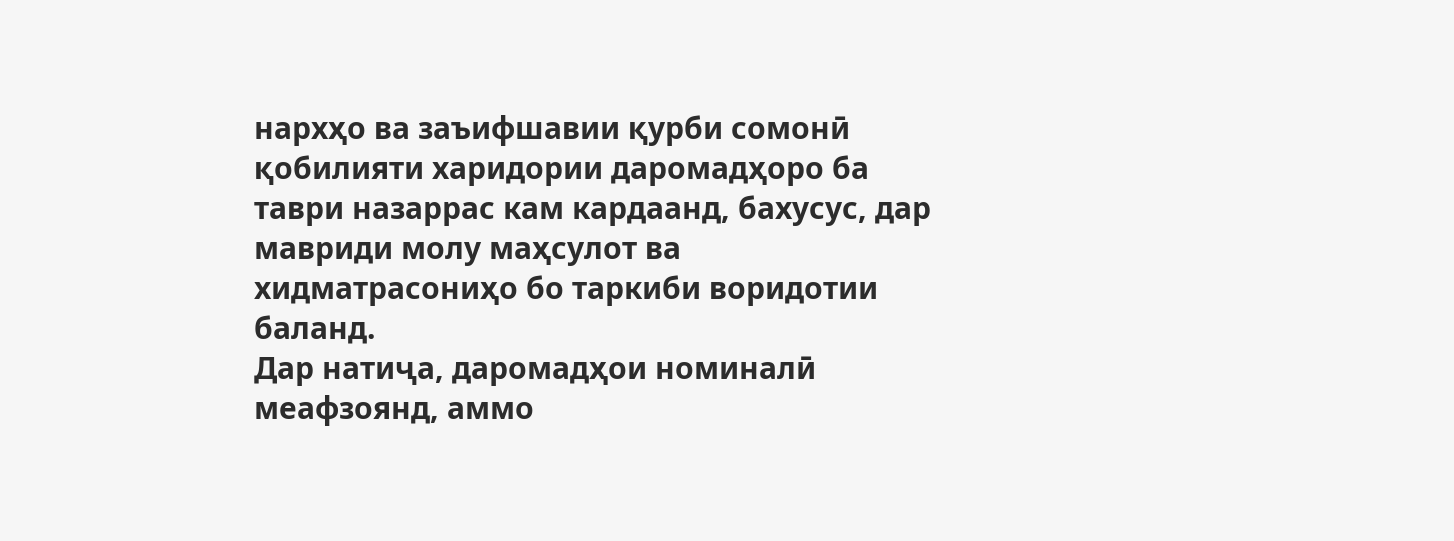нархҳо ва заъифшавии қурби сомонӣ қобилияти харидории даромадҳоро ба таври назаррас кам кардаанд, бахусус, дар мавриди молу маҳсулот ва хидматрасониҳо бо таркиби воридотии баланд.
Дар натиҷа, даромадҳои номиналӣ меафзоянд, аммо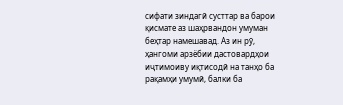сифати зиндагӣ сусттар ва барои қисмате аз шаҳрвандон умуман беҳтар намешавад. Аз ин рӯ, ҳангоми арзёбии дастовардҳои иҷтимоиву иқтисодӣ на танҳо ба рақамҳи умумӣ, балки ба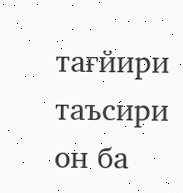тағйири таъсири он ба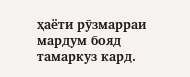ҳаёти рӯзмарраи мардум бояд тамаркуз кард.